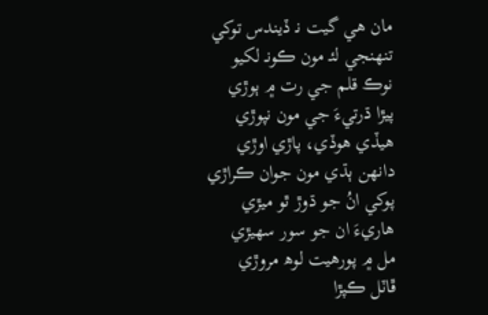مان هي گيت نـ ڏيندس توکي
تنهنجي لئـ مون ڪونـ لکيو
نوڪ قلم جي رت ۾ ٻوڙي
پيڙا ڌرتيءَ جي مون نپوڙي
هيڏي هوڏي، پاڙي اوڙي
دانهن ٻڌي مون جوان ڪراڙي
پوکي انُ جو ڌوڙ ٿو ميڙي
هاريءَ ان جو سور سهيڙي
مل ۾ پورهيت لوھ مروڙي
ڦاٽل ڪپڙا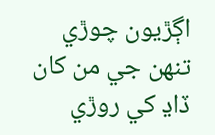اڳڙيون چوڙي
تنهن جي من کان ڏاڍ کي روڙي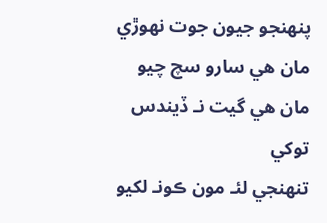پنهنجو جيون جوت نهوڙي
مان هي سارو سچ چيو
مان هي گيت نـ ڏيندس توکي
تنهنجي لئـ مون ڪونـ لکيو